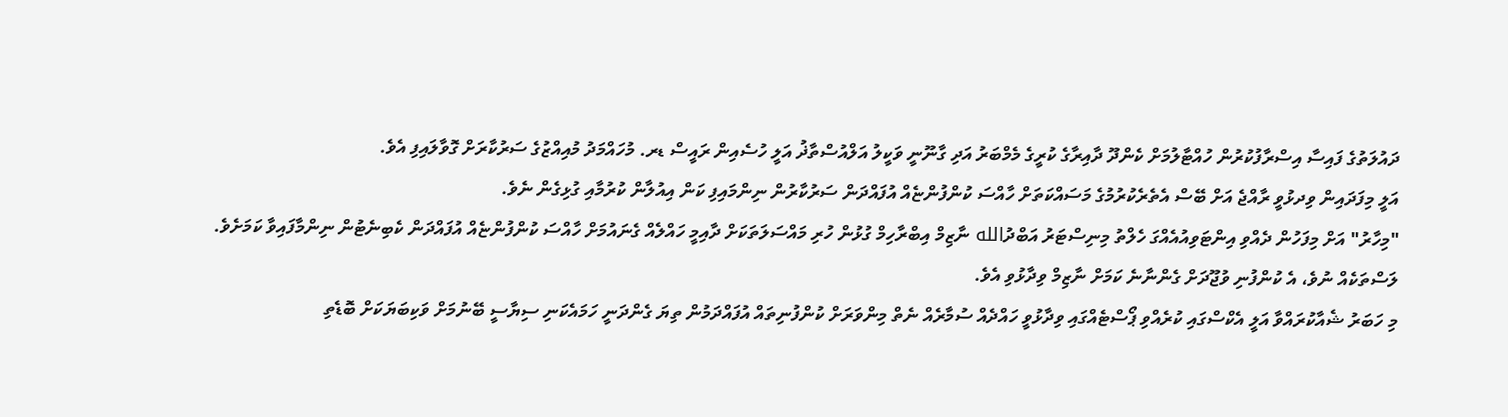ދައުލަތުގެ ފައިސާ އިސްރާފުކުރުން ހުއްޓާލުމަށް ކެންދޫ ދާއިރާގެ ކުރީގެ މެމްބަރު އަދި ގާނޫނީ ވަކީލު އަލްއުސްތާޛު އަލީ ހުސެއިން ރައީސް ޑރ. މުހައްމަދު މުއިއްޒުގެ ސަރުކާރަށް ގޮވާލައިފި އެވެ.
އަލީ މިފަދައިން ވިދޅުވީ ރާއްޖެ އަށް ބޭސް އެތެރެކުރުމުގެ މަސައްކަތަށް ހާއްސަ ކުންފުންޏެއް އުފައްދަން ސަރުކާރުން ނިންމައިފި ކަން އިއުލާން ކުރުމާއި ގުޅިގެން ނެވެ.
"މިހާރު" އަށް މިފަހުން ދެއްވި އިންޓަވިއުއެއްގަ ހެލްތު މިނިސްޓަރު އަބްދުالله ނާޒިމް އިބްރާހިމް ގުޅުން ހުރި މައްސަލަތަކަށް ދާއިމީ ހައްލެއް ގެނައުމަށް ހާއްސަ ކުންފުންޏެއް އުފައްދަން ކެބިނެޓުން ނިންމާފައިވާ ކަމަށެވެ. ލަސްތަކެއް ނުވެ، އެ ކުންފުނި ވުޖޫދަށް ގެންނާނެ ކަމަށް ނާޒިމް ވިދާޅުވި އެވެ.
މި ހަބަރު ޝެއާކުރައްވާ އަލީ އެކްސްގައި ކުރެއްވި ޕޯސްޓެއްގައި ވިދާޅުވީ ހައްދެއް ސުމާރެއް ނެތް މިންވަރަށް ކުންފުނިތައް އުފައްދަމުން ތިޔަ ގެންދަނީ ހަމައެކަނި ސިޔާސީ ބޭނުމަށް ވަކިބަޔަކަށް ބޮޑެތި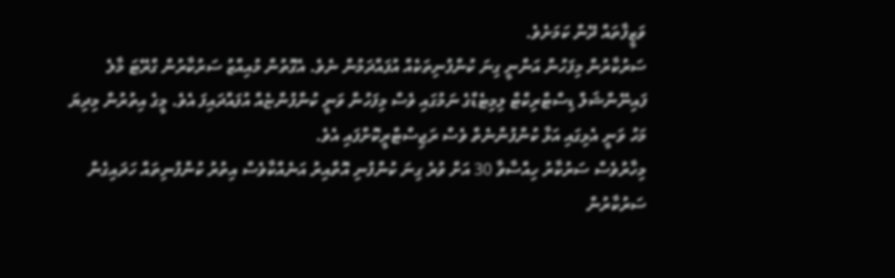ވަޒީފާތައް ދޭން ކަމަށެވެ.
ސަރުކާރުން މިފަހުން އަންނީ ގިނަ ކުންފުނިތަކެއް އުފައްދަމުން ނެވެ. އެގޮތުން މުއިއްޒު ސަރުކާރުން ގްރޭޓަ މާލެ ފައިނޭންޝަލް ޑިސްޓްރިކްޓް ލިމިޓެޑްގެ ނަމުގައި ވެސް މިފަހުން ވަނީ ކުންފުންޏެއް އުފައްދައިފަ އެވެ. މީގެ އިތުރުން މިދިޔަ މަހު ވަނީ އެޅިގައި އަޅާ ކުންފުންނެތް ވެސް ރަޖިސްޓްރީކޮށްފައި އެވެ.
މިހާރުވެސް ސަރުކާރު ހިއްސާވާ 30 އަށް ވުރެ ގިނަ ކުންފުނި އޮތްއިރު އަނެއްކާވެސް އިތުރު ކުންފުނިތައް ހަދައިގެން ސަރުކާރުން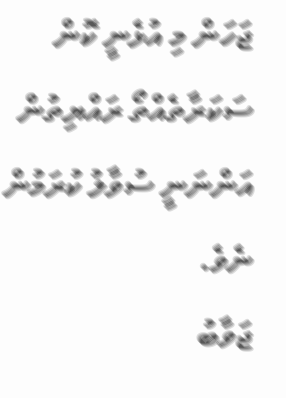ޖަހަން މި އުޅެނީ ކޮން ސަކަރާތެއްތޯ ރައްޔިތުން އަންނަނީ ސުވާލު ކުރަމުން ނެވެ.
ޖަވާބު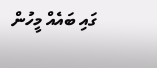ގައި ބައެއް މީހުން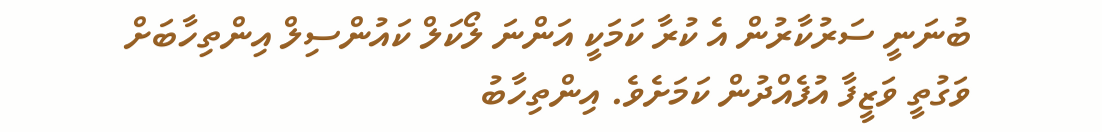ބުނަނީ ސަރުކާރުން އެ ކުރާ ކަމަކީ އަންނަ ލޯކަލް ކައުންސިލް އިންތިހާބަށް ވަގުތީ ވަޒީފާ އުފެއްދުން ކަމަށެވެ. އިންތިހާބު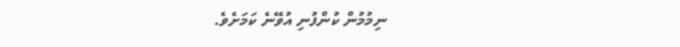ނިމުމުން ކުންފުނި އުވޭނެ ކަމަށެވެ.